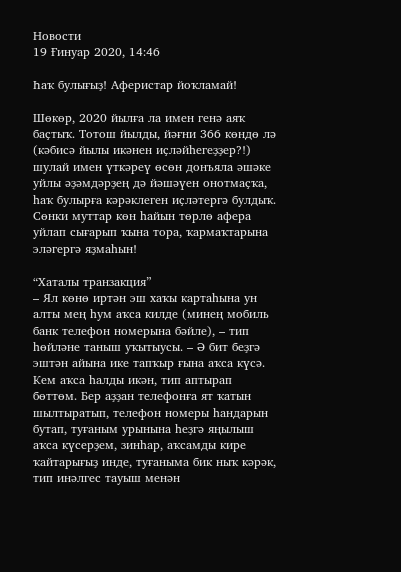Новости
19 Ғинуар 2020, 14:46

Һаҡ булығыҙ! Аферистар йоҡламай!

Шөкөр, 2020 йылға ла имен генә аяҡ баҫтыҡ. Тотош йылды, йәғни 366 көндө лә (кәбисә йылы икәнен иҫләйһегеҙҙер?!) шулай имен үткәреү өсөн донъяла әшәке уйлы әҙәмдәрҙең дә йәшәүен онотмаҫҡа, һаҡ булырға кәрәклеген иҫләтергә булдыҡ. Сөнки муттар көн һайын төрлө афера уйлап сығарып ҡына тора, ҡармаҡтарына эләгергә яҙмаһын!

“Хаталы транзакция”
– Ял көнө иртән эш хаҡы картаһына ун алты мең һум аҡса килде (минең мобиль банк телефон номерына бәйле), – тип һөйләне таныш уҡытыусы. – Ә бит беҙгә эштән айына ике тапҡыр ғына аҡса күсә. Кем аҡса һалды икән, тип аптырап бөттөм. Бер аҙҙан телефонға ят ҡатын шылтыратып, телефон номеры һандарын бутап, туғаным урынына һеҙгә яңылыш аҡса күсерҙем, зинһар, аҡсамды кире ҡайтарығыҙ инде, туғаныма бик ныҡ кәрәк, тип инәлгес тауыш менән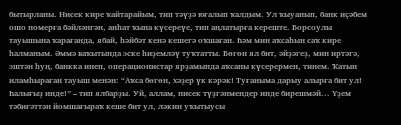бытырланы. Нисек кире ҡайтарайым, тип тәүҙә юғалып ҡалдым. Ул ҡыуанып, банк иҫәбем ошо номерға бәйләнгән, анһат ҡына күсереүе, тип аңлатырға кереште. Борсоулы тауышына ҡарағанда, ябай, һәйбәт кенә кешегә оҡшаған. Һәм мин аҡсаһын саҡ кире һалманым. Әммә ваҡытында эске һиҙемләү туҡтатты. Бөгөн ял бит, әйҙәгеҙ, мин иртәгә, эштән һуң, банкка инеп, операционистар ярҙамында аҡсаны күсерермен, тинем. Ҡатын иламһыраған тауыш менән: “Аҡса бөгөн, хәҙер үк кәрәк! Туғаныма дарыу алырға бит ул! Һалығыҙ инде!” – тип ялбарҙы. Уй, аллам, нисек түҙгәнмендер инде бирешмәй... Үҙем тәбиғәттән йомшағыраҡ кеше бит ул, ләкин уҡытыусы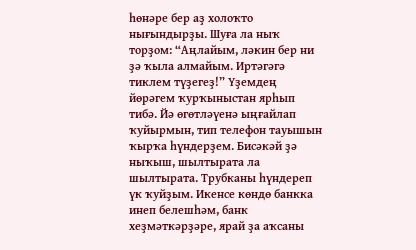һөнәре бер аҙ холоҡто нығындырҙы. Шуға ла ныҡ торҙом: “Аңлайым, ләкин бер ни ҙә ҡыла алмайым. Иртәгәгә тиклем түҙегеҙ!” Үҙемдең йөрәгем ҡурҡыныстан ярһып тибә. Йә өгөтләүенә ыңғайлап ҡуйырмын, тип телефон тауышын ҡырҡа һүндерҙем. Бисәкәй ҙә ныҡыш, шылтырата ла шылтырата. Трубканы һүндереп үк ҡуйҙым. Икенсе көндө банкка инеп белешһәм, банк хеҙмәткәрҙәре, ярай ҙа аҡсаны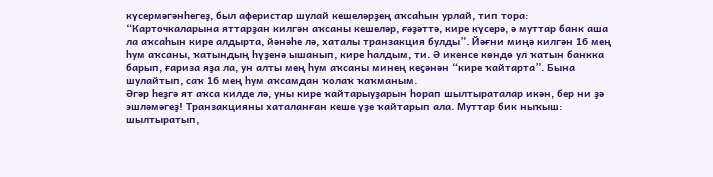күсермәгәнһегеҙ, был аферистар шулай кешеләрҙең аҡсаһын урлай, тип тора: “Карточкаларына яттарҙан килгән аҡсаны кешеләр, ғәҙәттә, кире күсерә, ә муттар банк аша ла аҡсаһын кире алдырта, йәнәһе лә, хаталы транзакция булды”. Йәғни миңә килгән 16 мең һум аҡсаны, ҡатындың һүҙенә ышанып, кире һалдым, ти. Ә икенсе көндө ул ҡатын банкка барып, ғариза яҙа ла, ун алты мең һум аҡсаны минең кеҫәнән “кире ҡайтарта”. Бына шулайтып, саҡ 16 мең һум аҡсамдан ҡолаҡ ҡаҡманым.
Әгәр һеҙгә ят аҡса килде лә, уны кире ҡайтарыуҙарын һорап шылтыраталар икән, бер ни ҙә эшләмәгеҙ! Транзакцияны хаталанған кеше үҙе ҡайтарып ала. Муттар бик ныҡыш: шылтыратып,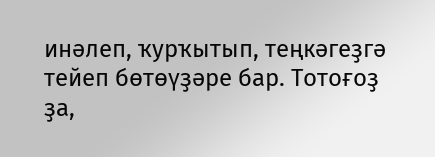инәлеп, ҡурҡытып, теңкәгеҙгә тейеп бөтөүҙәре бар. Тотоғоҙ ҙа,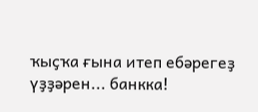ҡыҫҡа ғына итеп ебәрегеҙ үҙҙәрен... банкка!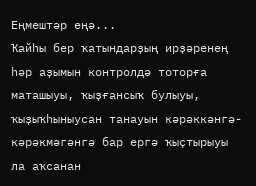Еңмештәр еңә...
Ҡайһы бер ҡатындарҙың ирҙәренең һәр аҙымын контролдә тоторға маташыуы, ҡыҙғансыҡ булыуы, ҡыҙыҡһыныусан танауын кәрәккәнгә-кәрәкмәгәнгә бар ергә ҡыҫтырыуы ла аҡсанан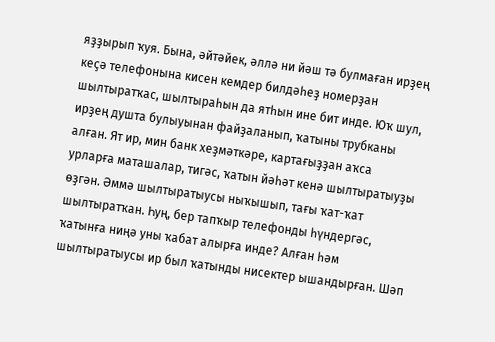яҙҙырып ҡуя. Бына, әйтәйек, әллә ни йәш тә булмаған ирҙең кеҫә телефонына кисен кемдер билдәһеҙ номерҙан шылтыратҡас, шылтыраһын да ятһын ине бит инде. Юҡ шул, ирҙең душта булыуынан файҙаланып, ҡатыны трубканы алған. Ят ир, мин банк хеҙмәткәре, картағыҙҙан аҡса урларға маташалар, тигәс, ҡатын йәһәт кенә шылтыратыуҙы өҙгән. Әммә шылтыратыусы ныҡышып, тағы ҡат-ҡат шылтыратҡан. Һуң, бер тапҡыр телефонды һүндергәс, ҡатынға ниңә уны ҡабат алырға инде? Алған һәм шылтыратыусы ир был ҡатынды нисектер ышандырған. Шәп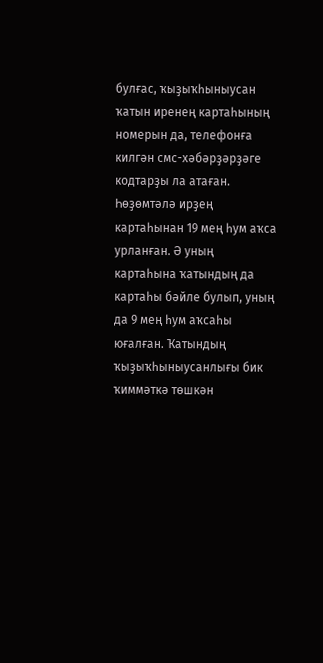булғас, ҡыҙыҡһыныусан ҡатын иренең картаһының номерын да, телефонға килгән смс-хәбәрҙәрҙәге кодтарҙы ла атаған. Һөҙөмтәлә ирҙең картаһынан 19 мең һум аҡса урланған. Ә уның картаһына ҡатындың да картаһы бәйле булып, уның да 9 мең һум аҡсаһы юғалған. Ҡатындың ҡыҙыҡһыныусанлығы бик ҡиммәткә төшкән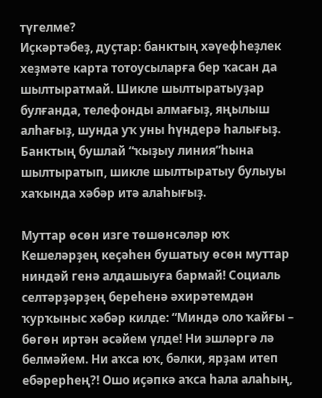түгелме?
Иҫкәртәбеҙ, дуҫтар: банктың хәүефһеҙлек хеҙмәте карта тотоусыларға бер ҡасан да шылтыратмай. Шикле шылтыратыуҙар булғанда, телефонды алмағыҙ, яңылыш алһағыҙ, шунда уҡ уны һүндерә һалығыҙ. Банктың бушлай “ҡыҙыу линия”һына шылтыратып, шикле шылтыратыу булыуы хаҡында хәбәр итә алаһығыҙ.

Муттар өсөн изге төшөнсәләр юҡ
Кешеләрҙең кеҫәһен бушатыу өсөн муттар ниндәй генә алдашыуға бармай! Социаль селтәрҙәрҙең береһенә әхирәтемдән ҡурҡыныс хәбәр килде: “Миндә оло ҡайғы – бөгөн иртән әсәйем үлде! Ни эшләргә лә белмәйем. Ни аҡса юҡ, бәлки, ярҙам итеп ебәрерһең?! Ошо иҫәпкә аҡса һала алаһың,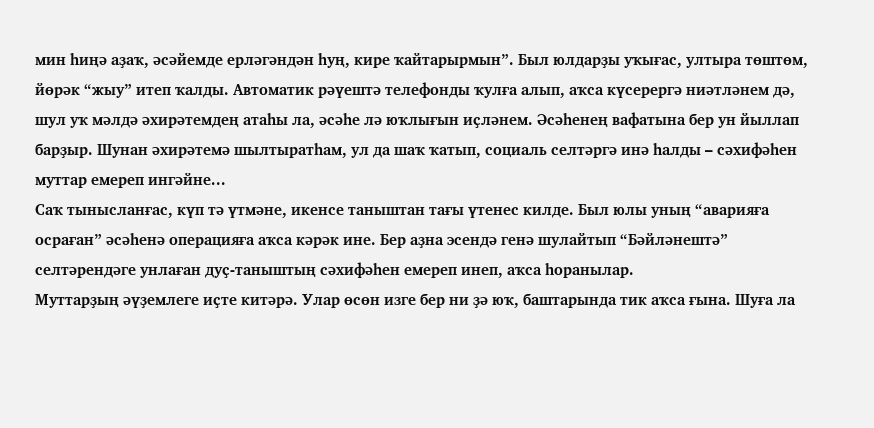мин һиңә аҙаҡ, әсәйемде ерләгәндән һуң, кире ҡайтарырмын”. Был юлдарҙы уҡығас, ултыра төштөм, йөрәк “жыу” итеп ҡалды. Автоматик рәүештә телефонды ҡулға алып, аҡса күсерергә ниәтләнем дә, шул уҡ мәлдә әхирәтемдең атаһы ла, әсәһе лә юҡлығын иҫләнем. Әсәһенең вафатына бер ун йыллап барҙыр. Шунан әхирәтемә шылтыратһам, ул да шаҡ ҡатып, социаль селтәргә инә һалды – сәхифәһен муттар емереп ингәйне...
Саҡ тынысланғас, күп тә үтмәне, икенсе таныштан тағы үтенес килде. Был юлы уның “аварияға осраған” әсәһенә операцияға аҡса кәрәк ине. Бер аҙна эсендә генә шулайтып “Бәйләнештә” селтәрендәге унлаған дуҫ-таныштың сәхифәһен емереп инеп, аҡса һоранылар.
Муттарҙың әүҙемлеге иҫте китәрә. Улар өсөн изге бер ни ҙә юҡ, баштарында тик аҡса ғына. Шуға ла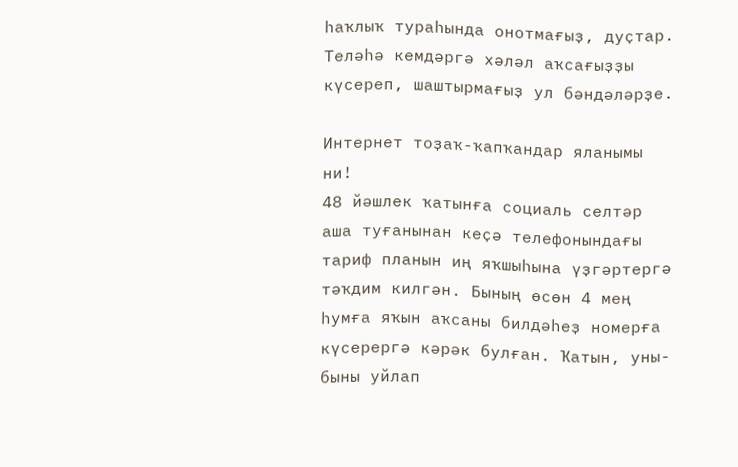һаҡлыҡ тураһында онотмағыҙ, дуҫтар. Теләһә кемдәргә хәләл аҡсағыҙҙы күсереп, шаштырмағыҙ ул бәндәләрҙе.

Интернет тоҙаҡ-ҡапҡандар яланымы ни!
48 йәшлек ҡатынға социаль селтәр аша туғанынан кеҫә телефонындағы тариф планын иң яҡшыһына үҙгәртергә тәҡдим килгән. Бының өсөн 4 мең һумға яҡын аҡсаны билдәһеҙ номерға күсерергә кәрәк булған. Ҡатын, уны-быны уйлап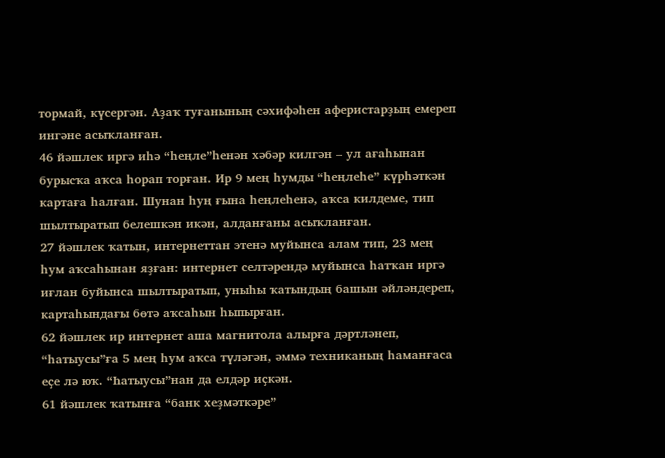тормай, күсергән. Аҙаҡ туғанының сәхифәһен аферистарҙың емереп ингәне асыҡланған.
46 йәшлек иргә иһә “һеңле”һенән хәбәр килгән – ул ағаһынан бурысҡа аҡса һорап торған. Ир 9 мең һумды “һеңлеһе” күрһәткән картаға һалған. Шунан һуң ғына һеңлеһенә, аҡса килдеме, тип шылтыратып белешкән икән, алданғаны асыҡланған.
27 йәшлек ҡатын, интернеттан этенә муйынса алам тип, 23 мең һум аҡсаһынан яҙған: интернет селтәрендә муйынса һатҡан иргә иғлан буйынса шылтыратып, уныһы ҡатындың башын әйләндереп, картаһындағы бөтә аҡсаһын һыпырған.
62 йәшлек ир интернет аша магнитола алырға дәртләнеп, “һатыусы”ға 5 мең һум аҡса түләгән, әммә техниканың һаманғаса еҫе лә юҡ. “Һатыусы”нан да елдәр иҫкән.
61 йәшлек ҡатынға “банк хеҙмәткәре”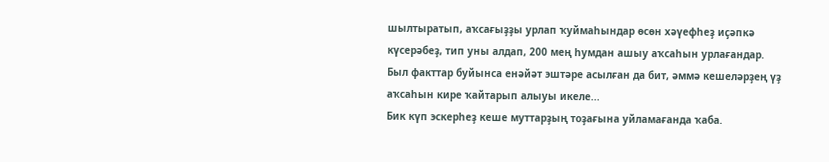шылтыратып, аҡсағыҙҙы урлап ҡуймаһындар өсөн хәүефһеҙ иҫәпкә күсерәбеҙ, тип уны алдап, 200 мең һумдан ашыу аҡсаһын урлағандар.
Был факттар буйынса енәйәт эштәре асылған да бит, әммә кешеләрҙең үҙ аҡсаһын кире ҡайтарып алыуы икеле...
Бик күп эскерһеҙ кеше муттарҙың тоҙағына уйламағанда ҡаба.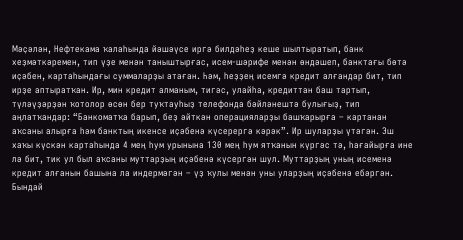Мәҫәлән, Нефтекама ҡалаһында йәшәүсе иргә билдәһеҙ кеше шылтыратып, банк хеҙмәткәремен, тип үҙе менән таныштырғас, исем-шәрифе менән өндәшеп, банктағы бөтә иҫәбен, картаһындағы суммаларҙы атаған. Һәм, һеҙҙең исемгә кредит алғандар бит, тип ирҙе аптыратҡан. Ир, мин кредит алманым, тигәс, улайһа, кредиттан баш тартып, түләүҙәрҙән ҡотолор өсөн бер туҡтауһыҙ телефонда бәйләнештә булығыҙ, тип аңлатҡандар: “Банкоматҡа барып, беҙ әйткән операцияларҙы башҡарырға – картанан аҡсаны алырға һәм банктың икенсе иҫәбенә күсерергә кәрәк”. Ир шуларҙы үтәгән. Эш хаҡы күскән картаһында 4 мең һум урынына 130 мең һум ятҡанын күргәс тә, һағайырға ине лә бит, тик ул был аҡсаны муттарҙың иҫәбенә күсергән шул. Муттарҙың уның исеменә кредит алғанын башына ла индермәгән – үҙ ҡулы менән уны уларҙың иҫәбенә ебәргән.
Бындай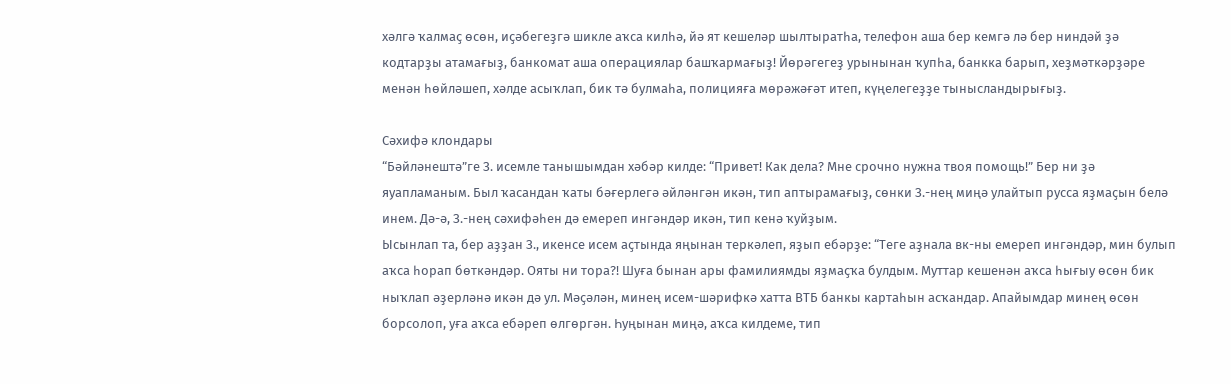хәлгә ҡалмаҫ өсөн, иҫәбегеҙгә шикле аҡса килһә, йә ят кешеләр шылтыратһа, телефон аша бер кемгә лә бер ниндәй ҙә кодтарҙы атамағыҙ, банкомат аша операциялар башҡармағыҙ! Йөрәгегеҙ урынынан ҡупһа, банкка барып, хеҙмәткәрҙәре менән һөйләшеп, хәлде асыҡлап, бик тә булмаһа, полицияға мөрәжәғәт итеп, күңелегеҙҙе тынысландырығыҙ.

Сәхифә клондары
“Бәйләнештә”ге З. исемле танышымдан хәбәр килде: “Привет! Как дела? Мне срочно нужна твоя помощь!” Бер ни ҙә яуапламаным. Был ҡасандан ҡаты бәғерлегә әйләнгән икән, тип аптырамағыҙ, сөнки З.-нең миңә улайтып русса яҙмаҫын белә инем. Дә-ә, З.-нең сәхифәһен дә емереп ингәндәр икән, тип кенә ҡуйҙым.
Ысынлап та, бер аҙҙан З., икенсе исем аҫтында яңынан теркәлеп, яҙып ебәрҙе: “Теге аҙнала вк-ны емереп ингәндәр, мин булып аҡса һорап бөткәндәр. Ояты ни тора?! Шуға бынан ары фамилиямды яҙмаҫҡа булдым. Муттар кешенән аҡса һығыу өсөн бик ныҡлап әҙерләнә икән дә ул. Мәҫәлән, минең исем-шәрифкә хатта ВТБ банкы картаһын асҡандар. Апайымдар минең өсөн борсолоп, уға аҡса ебәреп өлгөргән. Һуңынан миңә, аҡса килдеме, тип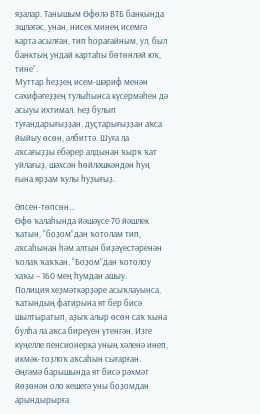яҙалар. Танышым Өфөлә ВТБ банкында эшләгәс, унан, нисек минең исемгә карта асылған, тип һорағайным, ул, был банктың ундай картаһы бөтөнләй юҡ, тине”.
Муттар һеҙҙең исем-шәриф менән сәхифәгеҙҙең тулыһынса күсермәһен дә асыуы ихтимал. Һеҙ булып туғандарығыҙҙан, дуҫтарығыҙҙан аҡса йыйыу өсөн, әлбиттә. Шуға ла аҡсағыҙҙы ебәрер алдынан ҡырҡ ҡат уйлағыҙ, шәхсән һөйләшкәндән һуң ғына ярҙам ҡулы һуҙығыҙ.

Әпсен-төпсөн...
Өфө ҡалаһында йәшәүсе 70 йәшлек ҡатын, “боҙом”дан ҡотолам тип, аҡсаһынан һәм алтын биҙәүестәренән ҡолаҡ ҡаҡҡан. “Боҙом”дан ҡотолоу хаҡы – 160 мең һумдан ашыу.
Полиция хеҙмәткәрҙәре асыҡлауынса, ҡатындың фатирына ят бер бисә шылтыратып, аҙыҡ алыр өсөн саҡ ҡына булһа ла аҡса биреүен үтенгән. Изге күңелле пенсионерка уның хәленә инеп, икмәк-тоҙлоҡ аҡсаһын сығарған. Әңгәмә барышында ят бисә рәхмәт йөҙөнән оло кешегә уны боҙомдан арындырырға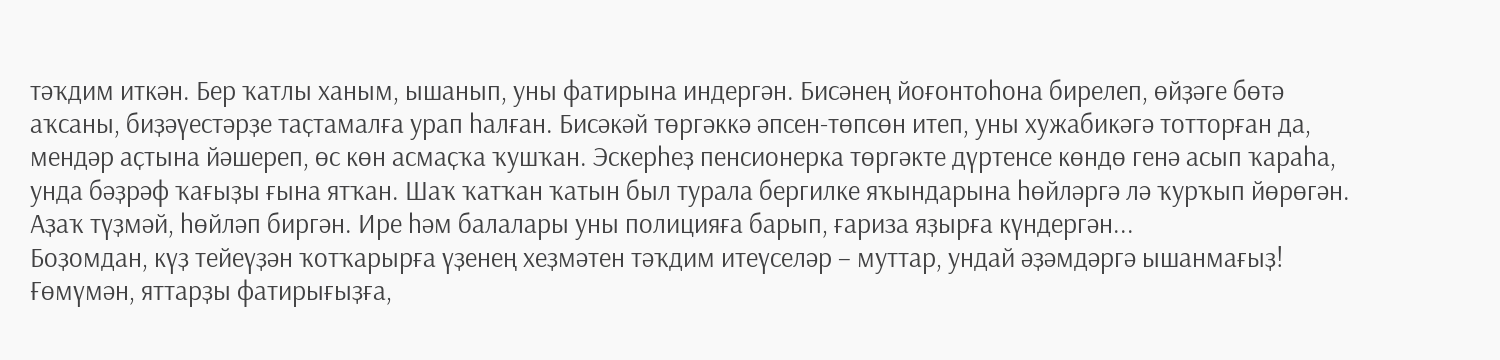тәҡдим иткән. Бер ҡатлы ханым, ышанып, уны фатирына индергән. Бисәнең йоғонтоһона бирелеп, өйҙәге бөтә аҡсаны, биҙәүестәрҙе таҫтамалға урап һалған. Бисәкәй төргәккә әпсен-төпсөн итеп, уны хужабикәгә тотторған да, мендәр аҫтына йәшереп, өс көн асмаҫҡа ҡушҡан. Эскерһеҙ пенсионерка төргәкте дүртенсе көндө генә асып ҡараһа, унда бәҙрәф ҡағыҙы ғына ятҡан. Шаҡ ҡатҡан ҡатын был турала бергилке яҡындарына һөйләргә лә ҡурҡып йөрөгән. Аҙаҡ түҙмәй, һөйләп биргән. Ире һәм балалары уны полицияға барып, ғариза яҙырға күндергән...
Боҙомдан, күҙ тейеүҙән ҡотҡарырға үҙенең хеҙмәтен тәҡдим итеүселәр – муттар, ундай әҙәмдәргә ышанмағыҙ! Ғөмүмән, яттарҙы фатирығыҙға,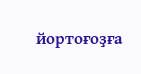йортоғоҙға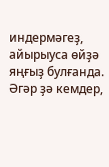индермәгеҙ, айырыуса өйҙә яңғыҙ булғанда. Әгәр ҙә кемдер,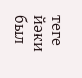теге йәки был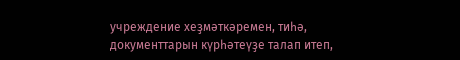учреждение хеҙмәткәремен, тиһә, документтарын күрһәтеүҙе талап итеп,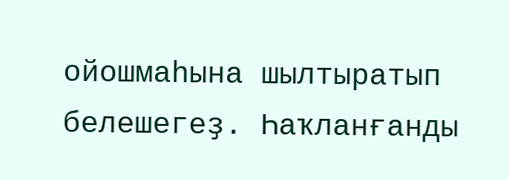ойошмаһына шылтыратып белешегеҙ. Һаҡланғанды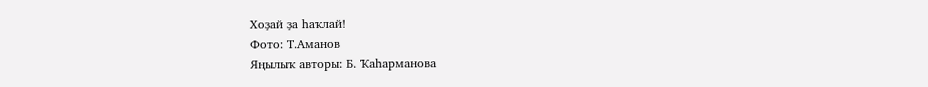Хоҙай ҙа һаҡлай!
Фото: Т.Аманов
Яңылыҡ авторы: Б. Ҡаһарманова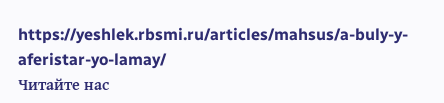https://yeshlek.rbsmi.ru/articles/mahsus/a-buly-y-aferistar-yo-lamay/
Читайте нас